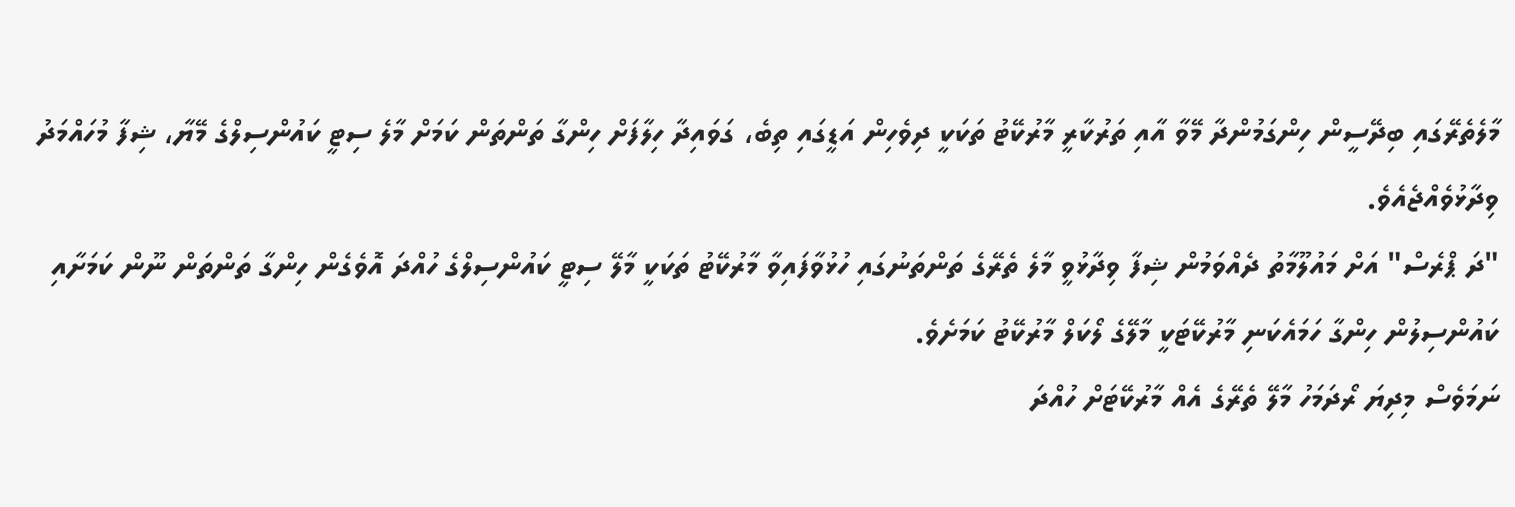މާލެތެރޭގައި ބިދޭސީން ހިންގަމުންދާ މޭވާ އާއި ތަރުކާރީ މާރުކޭޓު ތަކަކީ ދިވެހިން އަޑީގައި ތިބެ، ގަވައިދާ ހިލާފަށް ހިންގާ ތަންތަން ކަމަށް މާލެ ސިޓީ ކައުންސިލްގެ މޭޔާ، ޝިފާ މުހައްމަދު ވިދާޅުވެއްޖެއެވެ.
"ދަ ޕްރެސް" އަށް މައުލޫމާތު ދެއްވަމުން ޝިފާ ވިދާޅުވީ މާލެ ތެރޭގެ ތަންތަނުގައި ހުޅުވާފައިވާ މާރުކޭޓު ތަކަކީ މާލޭ ސިޓީ ކައުންސިލްގެ ހުއްދަ އޮވެގެން ހިންގާ ތަންތަން ނޫން ކަމަށާއި ކައުންސިލުން ހިންގާ ހަމައެކަނި މާރުކޭޓަކީ މާލޭގެ ލޯކަލް މާރުކޭޓު ކަމަށެވެ.
ނަމަވެސް މިދިޔަ ރޯދަމަހު މާލޭ ތެރޭގެ އެއް މާރުކޭޓަށް ހުއްދަ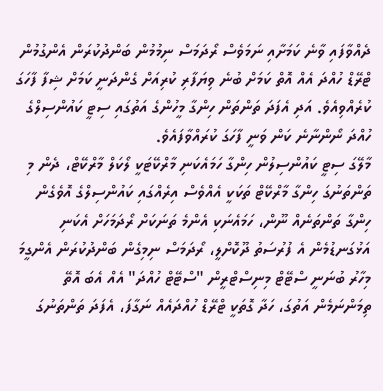ދެއްވާފައި ވާނެ ކަމަށާއި ނަމަވެސް ރޯދަމަސް ނިމުމުން ބަންދުކުރަން އެންގުމުން ޓްރޭޑް ހުއްދަ އެއް އޮތް ކަމަށް ބުނެ ވިޔަފާރި ކުރިއަށް ގެންދަނީ ކަމަށް ޝިފާ ފާހަގަ ކުރެއްވިއެވެ. އަދި އެފަދަ ތަންތަން ހިންގާ މީހުންގެ އަތުގައި ސިޓީ ކައުންސިލްގެ ހުއްދަ ނޯންނާނެ ކަން ވަނީ ފާހަގަ ކުރައްވާފައެވެ.
މާލޭގަ ސިޓީ ކައުންސިލުން ހިންގާ ހަމައެކަނި މާރްކޭޓަކީ ލޯކަލް މާރްކޭޓް، ދެން މި ތަންތަނުގަ ހިންގާ މާރްކޭޓް ތަކަކީ އެއްވެސް އިރެއްގައި ކައުންސިލްގެ އޮވެގެން ހިންގާ ތަންތަނެއް ނޫން، ހަމައެނަކި އެންމެ ތަނަކަށް ރޯދަމަހަށް އެކަނި އަޅުގަނޑުމެން އެ ފުރުސަތު ދޫކޮށްލީ، ރޯދަމަސް ނިމިގެން ބަންދުކުރަން އެންގީމަ މިހާރު ބުނަނީ ސްޓޭޓް މިނިސްޓްރީން "ސްޓޭޓް ހުއްދަ" އެއް އެބަ އޮތޭ ތިމަންނަމެން އަތުގަ، ހަދާ ގޮތަކީ ޓްރޭޑް ހުއްދައެއް ނަގާފަ، އެފަދަ ތަންތަނުގަ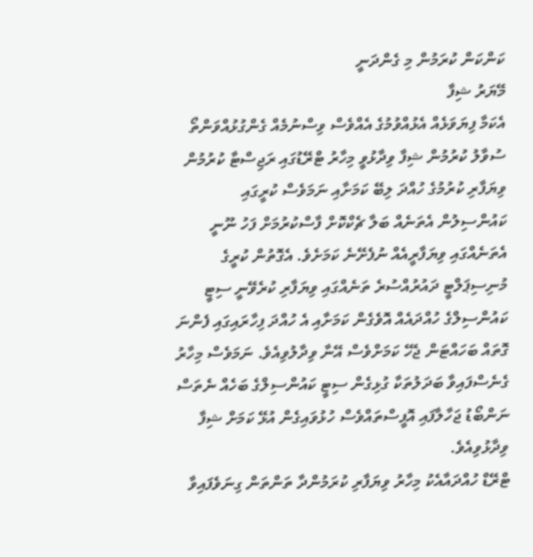ކަންކަން ކުރަމުން މި ގެންދަނީ
މޭޔަރު ޝިފާ
އެކަމާ ފިޔަވަޅެއް އެޅުއްވުމުގެ އެއްވެސް ވިސްނުމެއް ގެންގުޅުއްވަންތޯ ސުވާލު ކުރުމުން ޝިފާ ވިދާޅުވީ މިހާރު ޓްރޭޑުގައި ރަޖިސްޓާ ކުރުމުން ވިޔަފާރި ކުރުމުގެ ހުއްދަ ލިބޭ ކަމަށާއި ނަމަވެސް ކުރީގައި ކައުންސިލުން އެތަނެއް ބަލާ ޗެކްކޮށް ފާސްކުރުމަށް ފަހު ނޫނީ އެތަނެއްގައި ވިޔަފާރީއެއް ނުފެށޭނެ ކަމަށެވެ. އެގޮތުން ކުރީގެ މުނިސިޕަލްޓީ ދައުރުއްސުރެ ތަނެއްގައި ވިޔަފާރި ކުރެވޭނީ ސިޓީ ކައުންސިލްގެ ހުއްދައެއް އޮވެގެން ކަމަށާއި އެ ހުއްދަ ފިހާރައިގައި ފެންނަ ގޮތައް ބަހައްޓަން ޖެހޭ ކަމަށްވެސް އޭނާ ވިދާލުވިއެވެ. ނަމަވެސް މިހާރު ގެނެސްފައިވާ ބަދަލުތަކާ ގުޅިގެން ސިޓީ ކައުންސިލްގެ ބަހެއް ނެތަސް ނަންބޯޑު ޖަހާލާފައި އޮފީސްތައްވެސް ހުޅުވައިގެން އުޅޭ ކަމަށް ޝިފާ ވިދާޅުވިއެވެ.
ޓްރޭޑް ހުއްދައާއެކު މިހާރު ވިޔަފާރި ކުރަމުންދާ ތަންތަން ގިނަވެފައިވާ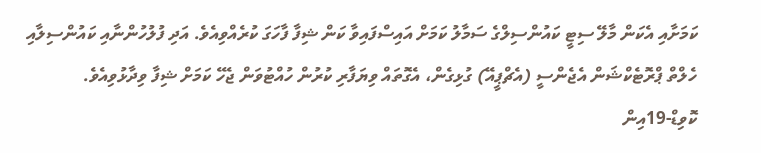ކަމަށާއި އެކަން މާލޭ ސިޓީ ކައުންސިލްގެ ސަމާލު ކަމަށް އައިސްފައިވާ ކަން ޝިފާ ފާހަގަ ކުރެއްވިއެވެ. އަދި ފުލުހުންނާއި ކައުންސިލާއި ހެލްތް ޕްރޮޓެކްޝަން އެޖެންސީ (އެޗްޕީއޭ) ގުޅިގެން، އެގޮތައް ވިޔަފާރި ކުރުން ހުއްޓުވަން ޖެހޭ ކަމަށް ޝިފާ ވިދާޅުވިއެވެ.
ކޮވިޑް-19އިން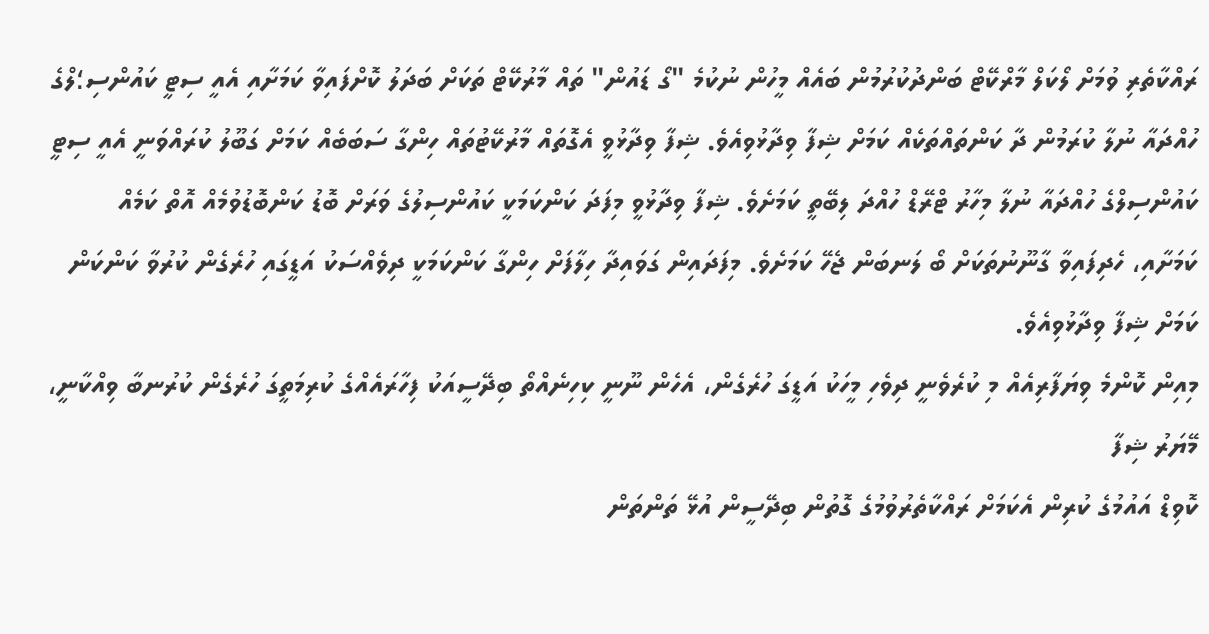ރައްކާތެރި ވުމަށް ލޯކަލް މާރްކޭޓް ބަންދުކުރުމުން ބައެއް މީހުން ނުކުމެ "ގޯ ޑައުން" ތައް މާރުކޭޓް ތަކަށް ބަދަލު ކޮށްފައިވާ ކަމަށާއި އެއީ ސިޓީ ކައުންސި؛ލްގެ ހުއްދައާ ނުލާ ކުރަމުން ދާ ކަންތައްތަކެއް ކަމަށް ޝިފާ ވިދާޅުވިއެވެ. ޝިފާ ވިދާޅުވީ އެގޮތައް މާރުކޭޓުތައް ހިންގާ ސަބަބެއް ކަމަށް ގަބޫލު ކުރައްވަނީ އެއީ ސިޓީ ކައުންސިލްގެ ހުއްދައާ ނުލާ މިހާރު ޓްރޭޑް ހުއްދަ ލިބޭތީ ކަމަށެވެ. ޝިފާ ވިދާޅުވީ މިފަދަ ކަންކަމަކީ ކައުންސިލުގެ ވަރަށް ބޮޑު ކަންބޮޑުވުމެއް އޮތް ކަމެއް ކަމަށާއި، ހެދިފައިވާ ގާނޫނުތަކަށް ބޯ ލަނބަން ޖެހޭ ކަމަށެވެ. މިފަދައިން ގަވައިދާ ހިލާފަށް ހިންގާ ކަންކަމަކީ ދިވެއްސަކު އަޑީގައި ހުރެގެން ކުރުވާ ކަންކަން ކަމަށް ޝިފާ ވިދާޅުވިއެވެ.
މިއިން ކޮންމެ ވިޔަފާރިއެއް މި ކުރެވެނީ ދިވެހި މީހަކު އަޑީގަ ހުރެގެން، އެހެން ނޫނީ ކިހިނެއްތޯ ބިދޭސީއަކު ފިހާރައެއްގެ ކުރިމަތީގަ ހުރެގެން ކުރުނބާ ވިއްކާނީ،
މޭޔަރު ޝިފާ
ކޮވިޑް އައުމުގެ ކުރިން އެކަމަށް ރައްކާތެރުވުމުގެ ގޮތުން ބިދޭސީން އުޅޭ ތަންތަން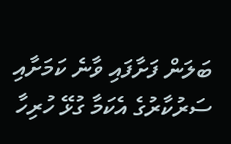ބަލަން ފަށާފައި ވާނެ ކަމަށާއި ސަރުކާރުގެ އެކަމާ ގުޅޭ ހުރިހާ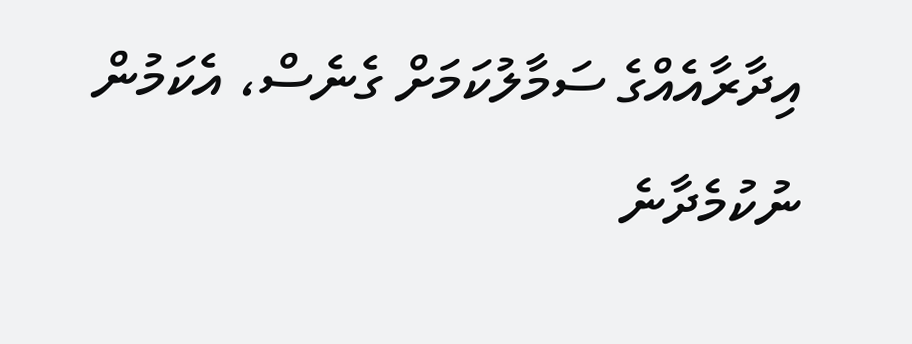އިދާރާއެއްގެ ސަމާލުކަމަށް ގެނެސް، އެކަމުން ނުކުމެދާނެ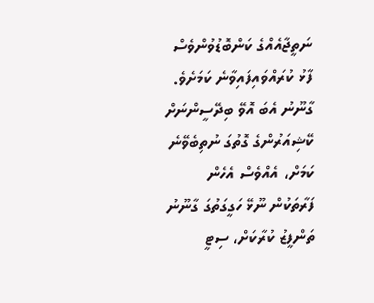ނަތީޖާއެއްގެ ކަންބޮޑުވުންވެސް ފާޅު ކުރައްވައިފައިވާނެ ކަމަށެވެ.
ގާނޫނު އެބަ އޮވޭ ބިދޭސީންނަށް ކޭޝިއަރުންގެ ގޮތުގަ ނުތިބެވޭނެ ކަމަށް، އެއްވެސް އެހެން ފަރާތަކުން ނޫޅޭ ހަގީގަތުގަ ގާނޫނު ތަންފީޒު ކުރާކަށް، ސިޓީ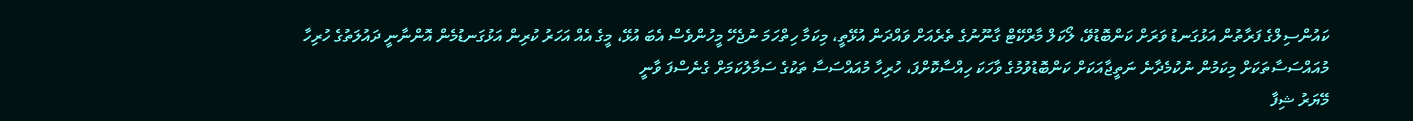ކައުންސިލްގެ ފަރާތުން އަޅުގަނޑު ވަރަށް ކަންބޮޑުވޭ، ލޯކަލް މާރްކޭޓް ގާނޫނުގެ ތެރެއަށް ވައްދަން އުޅޭތީ، މިކަމާ ހިތްހަމަ ނުޖެހޭ މީހުންވެސް އެބަ އުޅޭ، މީގެ އެއް އަހަރު ކުރިން އަޅުގަނޑުމެން އޮންނާނީ ދައުލަތުގެ ހުރިހާ މުއައްސަސާތަކަށް މިކަމުން ނުކުމެދާނެ ނަތީޖާއަކަށް ކަންބޮޑުވުމުގެ ވާހަކަ ހިއްސާކޮށްފަ، ހުރިހާ މުއައްސަސާ ތަކުގެ ސަމާލުކަމަށް ގެނެސްފަ ވާނީ
މޭޔަރު ޝިފާ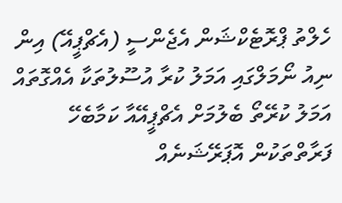ހެލްތު ޕްރޮޓެކްޝަން އެޖެންސީ (އެޗްޕީއޭ) އިން ނިއު ނޯމަލްގައި އަމަލު ކުރާ އުސޫލުތަކާ އެއްގޮތައް އަމަލު ކުރޭތޯ ބެލުމަށް އެޗްޕީއޭއާ ކަމާބެހޭ ފަރާތްތަކުން އޮޕަރޭޝަނެއް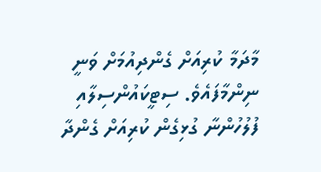މާދަމާ ކުރިއަށް ގެންދިއުމަށް ވަނީ ނިންމާފައެވެ. ސިޓީކައުންސިލާއި ފުލުހުންނާ ގުޅިގެން ކުރިއަށް ގެންދާ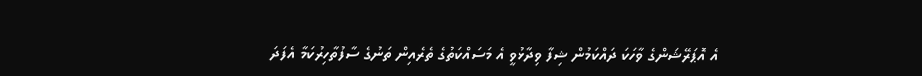އެ އޮޕަރޭޝަންގެ ވާހަކަ ދައްކަމުން ޝިފާ ވިދާޅުވީ އެ މަސައްކަތުގެ ތެރެއިން ތަނުގެ ސާފުތާހިރުކަމާ އެފަދަ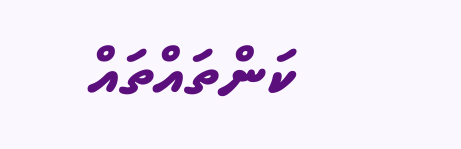ކަންތައްތައް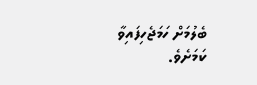ބެލުމަށް ހަމަޖެހިފައިވާ ކަމަށެވެ.